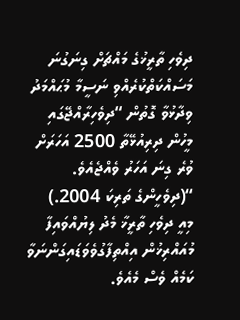ދިވެހި ތާރީޚުގެ މައްޗަށް ގިނަގުނަ މަސައްކަތްކުރެއްވި ނަސީމާ މުޙައްމަދު ވިދާޅުވާ ގޮތުން “ދިވެހިރާއްޖޭގައި މީހުން ދިރިއުޅޭތާ 2500 އަހަރަށް ވުރެ ގިނަ އަހަރު ވެއްޖެއެވެ. “(ދިވެހީންގެ ތަރިކަ 2004.)  މިއީ ދިވެހި ތާރީޚާ މެދު ލިޔުއްވައިފާ މުއައްރިޚުން އިއްތިފާގުވެވަޑައިގަންނަވާ ކަމެއް ވެސް މެއެވެ.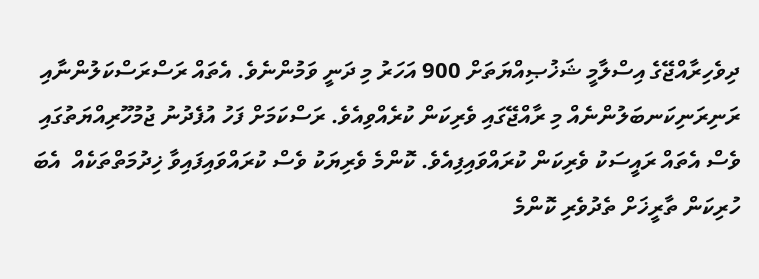ދިވެހިރާއްޖޭގެ އިސްލާމީ ޝަޚުޞިއްޔަތަށް 900 އަހަރު މި ދަނީ ވަމުންނެވެ. އެތައް ރަސްރަސްކަލުންނާއި ރަނިރަނިކަނބަލުންނެއް މި ރާއްޖޭގައި ވެރިކަން ކުރެއްވިއެވެ. ރަސްކަމަށް ފަހު އުފެދުނު ޖުމުހޫރިއްޔަތުގައި ވެސް އެތައް ރައީސަކު ވެރިކަން ކުރައްވައިފިއެވެ. ކޮންމެ ވެރިޔަކު ވެސް ކުރައްވައިފައިވާ ޚިދުމަތްތަކެއް  އެބަ ހުރިކަން ތާރީޚަށް ތެދުވެރި ކޮންމެ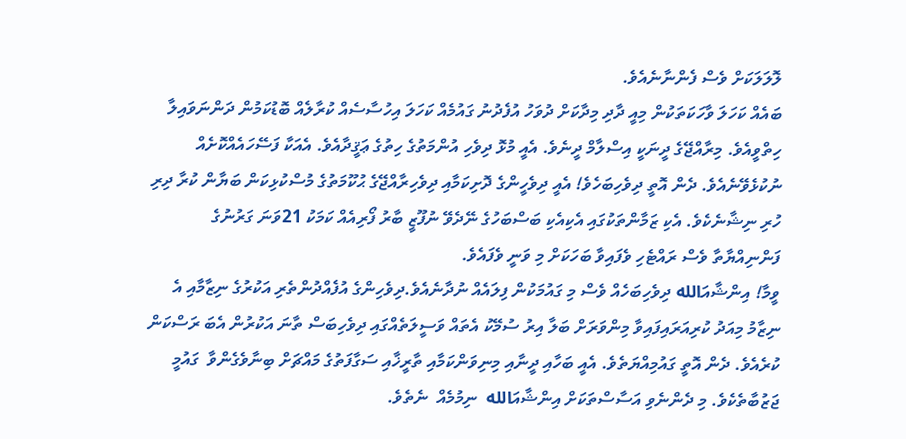ލޮލަލަކަށް ވެސް ފެންނާނެއެވެ.
ބައެއް ކަހަލަ ވާހަކަތަކުން މިއީ ދާދި މިދާކަށް ދުވަހު އުފެދުނު ގައުމެއް ކަހަލަ އިހުސާސެއް ކުރާލެއް ބޮޑުކަމުން ދަންނަވައިލާ ހިތްވީއެވެ. މިރާއްޖޭގެ ދީނަކީ އިސްލާމް ދީނެވެ. އެއީ މުޅޮ ދިވެހި އުންމަތުގެ ހިތުގެ ޢަޤީދާއެވެ. އެއަކާ ފަސޭހައެއްކޮށެއް ނުކުޅެވޭނެއެވެ. ދެން އޮތީ ދިވެހިބަހެވެ! އެއީ ދިވެހީންގެ ދޮށިކަމާއި ދިވެހިރާއްޖޭގެ ޙުކޫމަތުގެ މުސްކުޅިކަން ބަޔާން ކުރާ ދިރި ހުރި ނިޝާނެކެވެ. އެކި ޒަމާންތަކުގައި އެކިއެކި ބަސްބަހުގެ ނޭދެވޭ ނުފޫޒީ ބާރު ފޯރިއެއް ކަމަކު 21ވަނަ ގަރުނުގެ ފަންނިއްޔާތާ ވެސް ރައްޓެހި ވެފައިވާ ބަހަކަށް މި ވަނީ ވެފައެވެ.
ވީމާ! އިންޝާއަالله ދިވެހިބަހެއް ވެސް މި ގައުމަކުން ފިލައެއް ނުދާނެއެވެ.ދިވެހިންގެ އުފެއްދުންތެރި އަކުރުގެ ނިޒާމާއި އެ ނިޒާމު މިއަދު ކުރިއަރައިފައިވާ މިންވަރަށް ބަލާ އިރު ސުމޭކު އެތައް ވަސީލަތެއްގައި ދިވެހިބަސް ތާނަ އަކުރުން އެބަ ރަސްކަން ކުރެއެވެ. ދެން އޮތީ ގައުމިއްޔަތެވެ. އެއީ ބަހާއި ދީނާއި މިނިވަންކަމާއި ތާރީޚާއި ސަގާފަތުގެ މައްޗަށް ބިނާވެގެންވާ  ގައުމީ ޖަޒުބާތެކެވެ. މި ދެންނެވި އަސާސްތަކަށް އިންޝާއަالله  ނިމުމެއް  ނެތެވެ.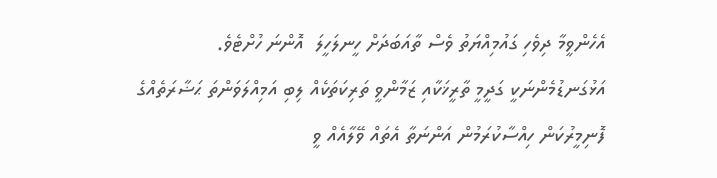އެހެންވީމާ ދިވެހި ގައުމިއްޔަތު ވެސް ތާއަބަދަށް ހީނލަހީލަ  އޮންނަ ހުށްޓެވެ.
އަޅުގަނޑުމެންނަކީ ގަދީމީ ތާރީޚަކާއި ޒަމާންވީ ތަރިކަތަކެއް ލިބި އަމިއްލަވަންތަ ޙަޟާރަތެއްގެ ފޮނިމީރުކަން ހިއްސާކުރަމުން އަންނަތާ އެތައް ވޭލާއެއް ވީ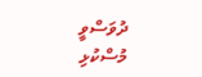ދުވަސްވީ މުސްކުޅި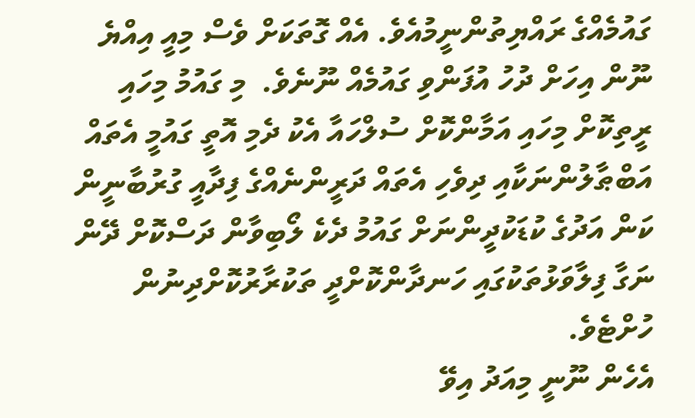ގައުމެއްގެ ރައްޔިތުންނީމުއެވެ. އެއް ގޮތަކަށް ވެސް މިއީ އިއްޔެ ނޫން އިހަށް ދުހު އުފަންވި ގައުމެއް ނޫނެވެ.  މި ގައުމު މިހައި ރީތިކޮށް މިހައި އަމާންކޮށް ސުލްހައާ އެކު ދެމި އޮތީ ގައުމީ އެތައް އަބްޠާލުންނަކާއި ދިވެހި އެތައް ދަރީންނެއްގެ ފިދާއީ ގުރުބާނީން ކަން އަދުގެ ކުޑަކުދީންނަށް ގައުމު ދެކެ ލޯބިވާން ދަސްކޮށް ދޭން  ނަގާ ފިލާވަޅުތަކުގައި ހަނދާންކޮށްދީ ތަކުރާރުކޮށްދިނުން ހުށްޓެވެ.
އެހެން ނޫނީ މިއަދު އިވޭ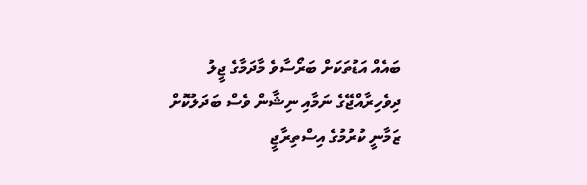ބައެއް އަޑުތަކަށް ބަރޯސާވެ މާދަމާގެ ޖީލު ދިވެހިރާއްޖޭގެ ނަމާއި ނިޝާން ވެސް ބަދަލުކޮށް ޒަމާނީ ކުރުމުގެ އިސްތިރާޖީ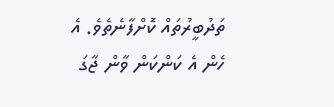ތަދުބީރުތައް ކޮށްފާނެތެވެ. އެ ހެން އެ ކަންކަން ވާން ޖާގަ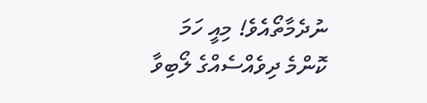ނުދެމާތޯއެވެ! މިއީ ހަމަ
ކޮންމެ ދިވެއްސެއްގެ ލޯބިވާ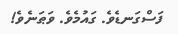ފަސްގަނޑެވެ. ގައުމެވެ. ވަޠަނެވެ!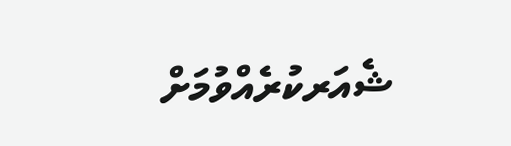ޝެއަރކުރެއްވުމަށް